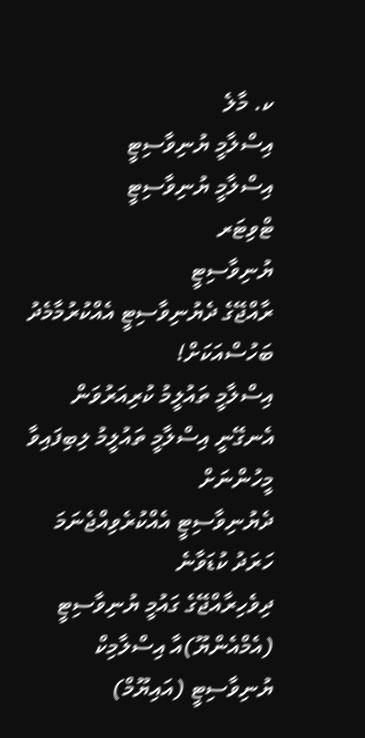ކ. މާލެ
އިސްލާމީ ޔުނިވާސިޓީ
އިސްލާމީ ޔުނިވާސިޓީ
ޓްވިޓަރ
ޔުނިވާސިޓީ
ރާއްޖޭގެ ދެޔުނިވާސިޓީ އެއްކުރުމާމެދު ބަހުސްއަކަށް!
އިސްލާމީ ތައުލީމު ކުރިއަރުވަން އެނގޭނީ އިސްލާމީ ތައުލީމު ލިބިފައިވާ މީހުންނަށް
ދެޔުނިވާސިޓީ އެއްކުރެވިއްޖެނަމަ ހަރަދު ކުޑަވާނެ
ދިވެހިރާއްޖޭގެ ގައުމީ ޔުނިވާސިޓީ (އެމްއެންޔޫ)އާ އިސްލާމިކް ޔުނިވާސިޓީ (އައިޔޫމް)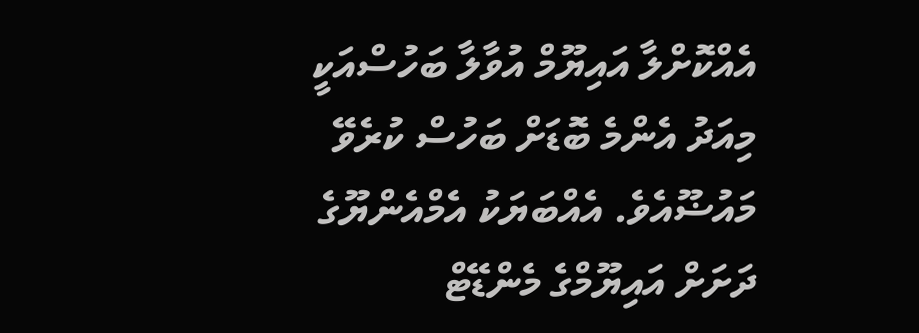އެއްކޮށްލާ އައިޔޫމް އުވާލާ ބަހުސްއަކީ މިއަދު އެންމެ ބޮޑަށް ބަހުސް ކުރެވޭ މައުޟޫއެވެ. އެއްބަޔަކު އެމްއެންޔޫގެ ދަށަށް އައިޔޫމްގެ މެންޑޭޓް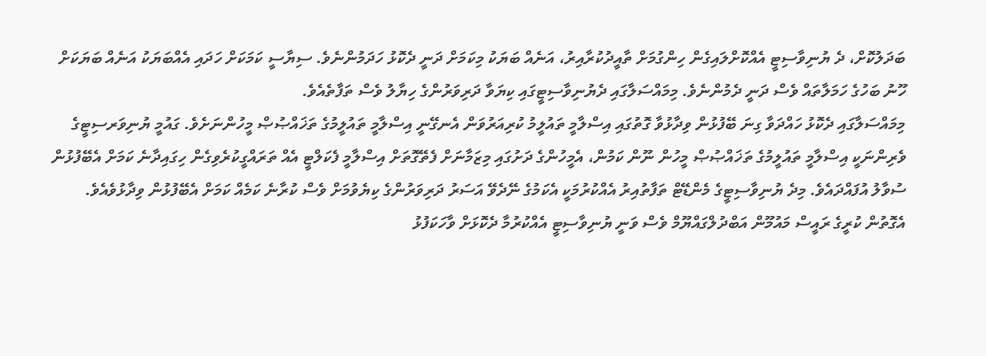ބަދަލުކޮށް، ދެ ޔުނިވާސިޓީ އެއްކޮށްލައިގެން ހިންގުމަށް ތާއީދުކުރާއިރު، އަނެއް ބަޔަކު މިކަމަށް ދަނީ ދެކޮޅު ހަދަމުންނެވެ. ސިޔާސީ ކަމަކަށް ހަދައި އެއްބަޔަކު އަނެއް ބަޔަކަށް ހޫނު ބަހުގެ ހަމަލާތައް ވެސް ދަނީ ދެމުންނެވެ. މިމައްސަލާގައި ދެޔުނިވާސިޓީގައި ކިޔަވާ ދަރިވަރުންގެ ހިޔާލު ވެސް ތަފާތެއެވެ.
މިމައްސަލާގައި ދެކޮޅު ހައްދަވާ ގިނަ ބޭފުޅުން ވިދާޅުވާ ގޮތުގައި އިސްލާމީ ތައުލީމު ކުރިއަރުވަން އެނގޭނީ އިސްލާމީ ތައުލީމުގެ ތަޚައްޞުޞް މީހުންނަށެވެ. ގައުމީ ޔުނިވަރސިޓީގެ ވެރިންނަކީ އިސްލާމީ ތައުލީމުގެ ތަޚައްޞުޞް މީހުން ނޫން ކަމުން، އެމީހުންގެ ދަށުގައި މިޒަމާނަށް ފެތޭގޮތަށް އިސްލާމީ ފެކަލްޓީ އެއް ތަރައްގީކުރެވިގެން ހިގައިދާނެ ކަމަށް އެބޭފުޅުން ސުވާލު އުފައްދައެވެ. މިދެ ޔުނިވާސިޓީގެ މެންޑޭޓް ތަފާތުއިރު އެއްކުރުމަކީ އެކަމުގެ ނޭދެވޭ އަސަރު ދަރިވަރުންގެ ކިޔެވުމަށް ވެސް ކުރާނެ ކަމެއް ކަމަށް އެބޭފުޅުން ވިދާޅުވެއެވެ.
އެގޮތުން ކުރީގެ ރައީސް މައުމޫން އަބްދުލްގައްޔޫމް ވެސް ވަނީ ޔުނިވާސިޓީ އެއްކުރުމާ ދެކޮޅަށް ވާހަކަފުޅު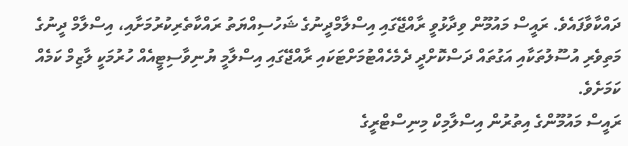ދައްކާވާފައެވެ. ރައީސް މައުމޫން ވިދާޅުވީ ރާއްޖޭގައި އިސްލާމްދީނުގެ ޝަހުސިއްޔަތު ރައްކާތެރިކުރުމަށާއި، އިސްލާމް ދީނުގެ މަތިވެރި އުސޫލުތަކާއި އަގުތައް ދަސްކޮށްދީ ދެމެހެއްޓުމަށްޓަކައި ރާއްޖޭގައި އިސްލާމީ ޔުނިވާސިޓީއެއް ހުރުމަކީ ލާޒިމް ކަމެއް ކަމަށެވެ.
ރައީސް މައުމޫންގެ އިތުރުން އިސްލާމިކް މިނިސްޓްރީގެ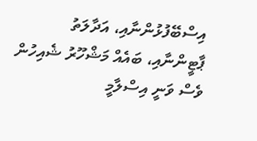އިސްބޭފުޅުންނާއި، އަދާލަތު ޕާޓީންނާއި، ބައެއް މަޝްހޫރު ޝެއިހުން ވެސް ވަނީ އިސްލާމީ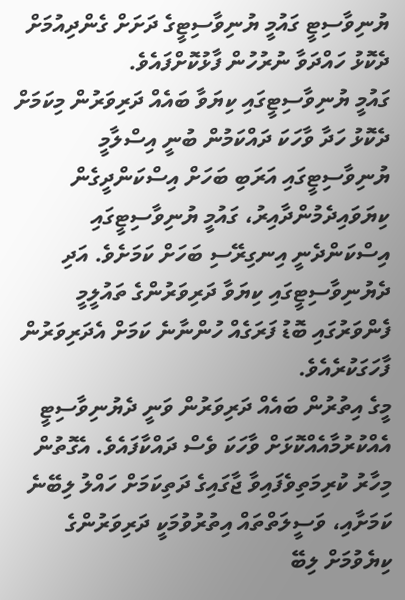ޔުނިވާސިޓީ ގައުމީ ޔުނިވާސިޓީގެ ދަށަށް ގެންދިއުމަށް ދެކޮޅު ހައްދަވާ ނުރުހުން ފާޅުކޮށްފައެވެ.
ގައުމީ ޔުނިވާސިޓީގައި ކިޔަވާ ބައެއް ދަރިވަރުން މިކަމަށް ދެކޮޅު ހަދާ ވާހަކަ ދައްކަމުން ބުނީ އިސްލާމީ ޔުނިވާސިޓީގައި އަރަބި ބަހަށް އިސްކަންދީގެން ކިޔަވައިދެމުންދާއިރު، ގައުމީ ޔުނިވާސިޓީގައި އިސްކަންދެނީ އިނގިރޭސި ބަހަށް ކަމަށެވެ. އަދި ދެޔުނިވާސިޓީގައި ކިޔަވާ ދަރިވަރުންގެ ތައުލީމީ ފެންވަރުގައި ބޮޑު ފަރަގެއް ހުންނާނެ ކަމަށް އެދަރިވަރުން ފާހަގަކުރެއެވެ.
މީގެ އިތުރުން ބައެއް ދަރިވަރުން ވަނީ ދެޔުނިވާސިޓީ އެއްކުރުމާއެއްކޮޅަށް ވާހަކަ ވެސް ދައްކާފައެވެ. އެގޮތުން މިހާރު ކުރިމަތިވެފައިވާ ޖާގައިގެ ދަތިކަމަށް ހައްލު ލިބޭނެ ކަމަށާއި، ވަސީލަތްތައް އިތުރުވުމަކީ ދަރިވަރުންގެ ކިޔެވުމަށް ލިބޭ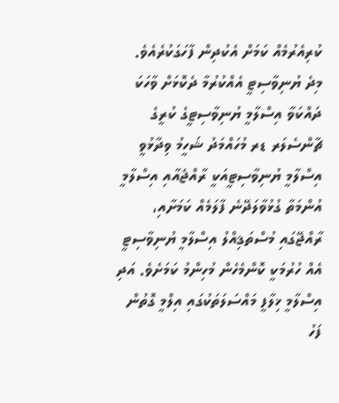ކުރިއެރުމެއް ކަމަށް އެކުދިން ފާހަގަކުރެއެވެ.
މިދެ ޔުނިވާސިޓީ އެއްކުރުމާ ދެކޮޅަށް ވާހަކަ ދައްކަވާ އިސްލާމީ ޔުނިވާސިޓީގެ ކުރީގެ ޗާންސެލަރ ޑރ މުހައްމަދު ޝަހީމު ވިދާޅުވީ އިސްލާމީ ޔުނިވާސިޓީއަކީ ރާއްޖެއާއި އިސްލާމީ އުންމަތާ ގުޅުވާލަދޭނެ ފާލަމެއް ކަމަށާއި، ރާއްޖޭގައި މުސްތަޤިއްލު އިސްލާމީ ޔުނިވާސިޓީ އެއް ހުރުމަކީ ކޮންމެހެން މުހިންމު ކަމަށެވެ. އަދި އިސްލާމީ ޚިލާފީ މައްސަލަތަކުގައި އިލްމީ ގޮތުން ފަހު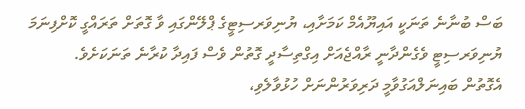ބަސް ބުނާނެ ތަނަކީ އައިޔޫއެމް ކަމަށާއި، ޔުނިވަރސިޓީގެ ޕްލޭންގައި ވާ ގޮތަށް ތަރައްގީ ކޮށްފިނަމަ ޔުނިވަރސިޓީ ވެގެންދާނީ ރާއްޖެއަށް އިގްތިސާދީ ގޮތުން ވެސް ފައިދާ ކުރާނެ ތަނަކަށެވެ.
އެގޮތުން ބައިނަލްއަގުވާމީ ދަރިވަރުންނަށް ހުޅުވާލެވި،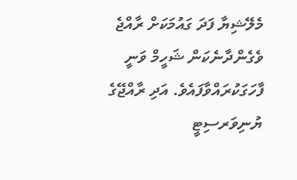މެލޭޝިޔާ ފަދަ ގައުމަކަށް ރާއްޖެ ވެގެންދާނެކަން ޝަހީމް ވަނީ ފާހަގަކުރައްވާފައެވެ. އަދި ރާއްޖޭގެ ޔުނިވަރސިޓީ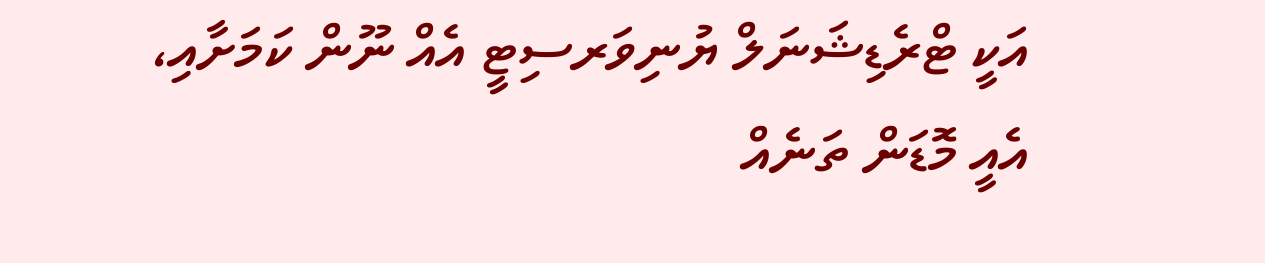އަކީ ޓްރެޑިޝަނަލް ޔުނިވަރސިޓީ އެއް ނޫން ކަމަށާއި، އެއީ މޮޑަން ތަނެއް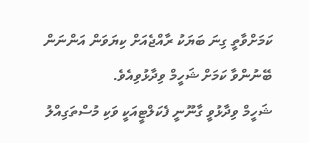ކަމަށްވާތީ ގިނަ ބަޔަކު ރާއްޖެއަށް ކިޔަވަން އަންނަން ބޭނުންވާ ކަމަށް ޝަހީމް ވިދާޅުވިއެވެ.
ޝަހީމް ވިދާޅުވީ ގާނޫނީ ފެކަލްޓީއަކީ ވަކި މުސްތަގިއްލު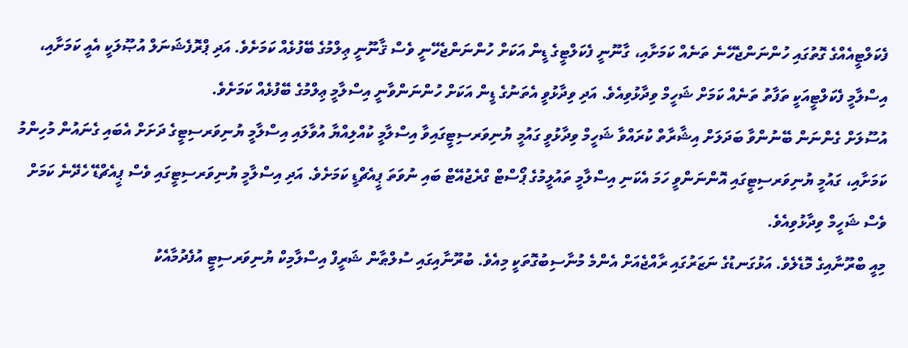ފެކަލްޓީއެއްގެ ގޮތުގައި ހުންނަންޖެހޭނެ ތަނެއް ކަމަށާއި، ގާނޫނީ ފެކަލްޓީގެ ޑީން އަކަށް ހުންނަންޖެހޭނީ ވެސް ޤާނޫނީ ޢިލްމުގެ ބޭފުޅެއް ކަމަށެވެ. އަދި ޕްރޮފެޝަނަލް އުޞޫލަކީ އެއީ ކަމަށާއި، އިސްލާމީ ފެކަލްޓީއަކީ ތަފާތު ތަނެއް ކަމަށް ޝަހީމް ވިދާޅުވިއެވެ. އަދި ވިދާޅުވީ އެތަނުގެ ޑީން އަކަށް ހުންނަންވާނީ އިސްލާމީ ޢިލްމުގެ ބޭފުޅެއް ކަމަށެވެ.
އުސޫލަށް ގެންނަން ބޭނުންވާ ބަދަލަށް އިޝާރާތް ކުރައްވާ ޝަހީމް ވިދާޅުވީ ގައުމީ ޔުނިވަރސިޓީގައިވާ އިސްލާމީ ކުއްލިއްޔާ އުވާލައި އިސްލާމީ ޔުނިވަރސިޓީގެ ދަށަށް އެބައި ގެނައުން މުހިންމު ކަމަށާއި، ގައުމީ ޔުނިވަރސިޓީގައި އޮންނަންވީ ހަމަ އެކަނި އިސްލާމީ ތައުލީމުގެ ޕޯސްޓް ގްރެޖުއޭޓް ބައި ނުވަތަ ޕީއެޗްޑީ ކަމަށެވެ. އަދި އިސްލާމީ ޔުނިވަރސިޓީގައި ވެސް ޕީއެޗްޑޭ ހެދޭނެ ކަމަށް ވެސް ޝަހީމް ވިދާޅުވިއެވެ.
މިއީ ބްރޫނާއިގެ މޮޑެލެވެ. އަޅުގަނޑުގެ ނަޒަރުގައި ރާއްޖެއަށް އެންމެ މުނާސިބުގޮތަކީ މިއެވެ. ބުރޫނާއިގައި ސުލްޠާން ޝަރީފް އިސްލާމިކް ޔުނިވަރސިޓީ އުފެދުމާއެކު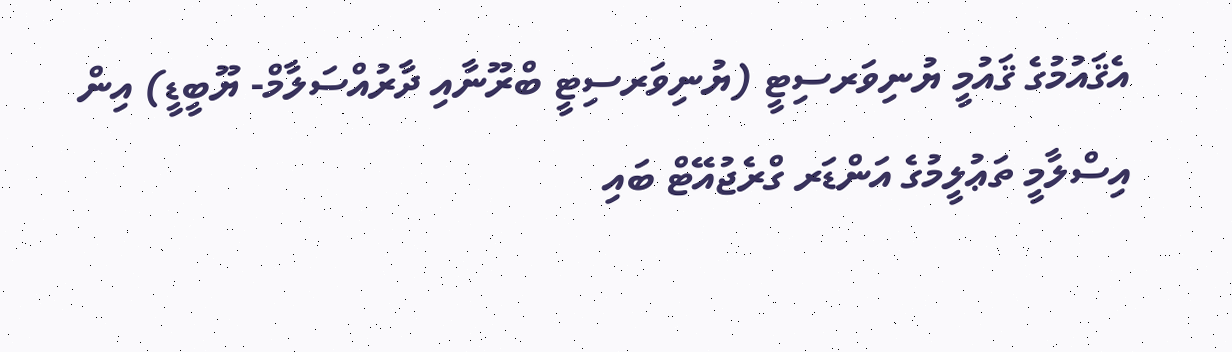އެޤައުމުގެ ޤައުމީ ޔުނިވަރސިޓީ (ޔުނިވަރސިޓީ ބްރޫނާއި ދާރުއްސަލާމް- ޔޫބީޑީ) އިން އިސްލާމީ ތަޢުލީމުގެ އަންޑަރ ގްރެޖުއޭޓް ބައި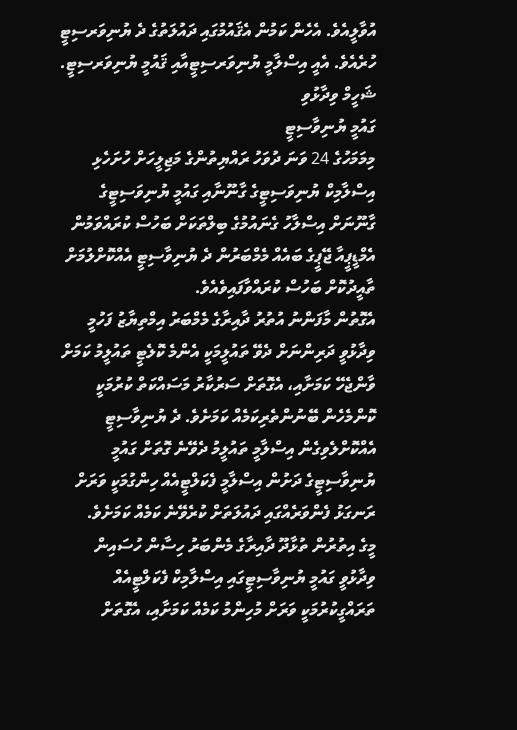އުވާލީއެވެ. އެހެން ކަމުން އެޤައުމުގައި ދައުލަތުގެ ދެ ޔުނިވަރސިޓީ ހުރެއެވެ. އެއީ އިސްލާމީ ޔުނިވަރސިޓީއާއި ޤައުމީ ޔުނިވަރސިޓީ.
ޝަހީމް ވިދާޅުވި
ގައުމީ ޔުނިވާސިޓީ
މިމަމަހުގެ 24 ވަނަ ދުވަހު ރައްޔިތުންގެ މަޖިލީހަށް ހުށަހެޅި އިސްލާމިކް ޔުނިވަސިޓީގެ ގާނޫނާއި ގައުމީ ޔުނިވަސިޓީގެ ގާނޫނަށް އިސްލާހު ގެނައުމުގެ ބިލްތަކަށް ބަހުސް ކުރައްވަމުން އެމްޑީޕީއާ ޖޭޕީގެ ބައެއް މެމްބަރުން ދެ ޔުނިވާސިޓީ އެއްކޮށްލުމަށް ތާއީދުކޮށް ބަހުސް ކުރައްވާފައިވެއެވެ.
އެގޮތުން މާފަންނު އުތުރު ދާއިރާގެ މެމްބަރު އިމްތިޔާޒު ފަހުމީ ވިދާޅުވީ ދަރިންނަށް ދެވޭ ތައުލީމަކީ އެންމެ ކޮލެޓީ ތައުލީމު ކަމަށް ވާންޖެހޭ ކަމަށާއި، އެގޮތަށް ސަރުކާރު މަސައްކަތް ކުރުމަކީ ކޮންމެހެން ބޭނުންތެރިކަމެއް ކަމަށެވެ. ދެ ޔުނިވާސިޓީ އެއްކޮށްލެވިގެން އިސްލާމީ ތައުލީމު ދެވޭނެ ގޮތަށް ގައުމީ ޔުނިވާސިޓީގެ ދަށުން އިސްލާމީ ފެކަލްޓީއެއް ހިންގުމަކީ ވަރަށް ރަނގަޅު ފެންވަރެއްގައި ދައުލަތަށް ކުރެވޭނެ ކަމެއް ކަމަށެވެ.
މީގެ އިތުރުން ތުޅާދޫ ދާއިރާގެ މެންބަރު ހިސާން ހުސައިން ވިދާޅުވީ ގައުމީ ޔުނިވާސިޓީގައި އިސްލާމިކް ފެކަލްޓީއެއް ތަރައްގީކުރުމަކީ ވަރަށް މުހިންމު ކަމެއް ކަމަށާއި، އެގޮތަށް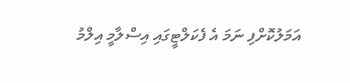އަމަލުކޮށްފި ނަމަ އެ ފެކަލްޓީގައި އިސްލާމީ އިލްމު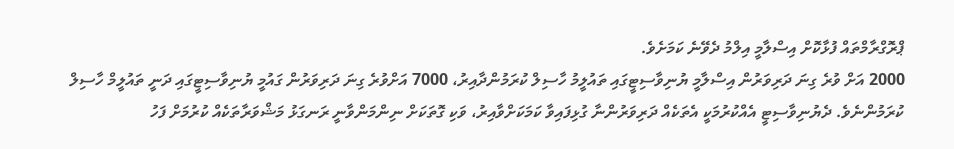ޕްރޮގްރާމްތައް ފުޅާކޮށް އިސްލާމީ އިލްމު ދެވޭނެ ކަމަށެވެ.
2000 އަށް ވުރެ ގިނަ ދަރިވަރުން އިސްލާމީ ޔުނިވާސިޓީގައި ތައުލީމު ހާސިލް ކުރަމުންދާއިރު، 7000 އަށްވުރެ ގިނަ ދަރިވަރުން ގައުމީ ޔުނިވާސިޓީގައި ދަނީ ތައުލީމް ހާސިލް ކުރަމުންނެވެ. ދެޔުނިވާސިޓީ އެއްކުރުމަކީ އެތަކެއް ދަރިވަރުންނާ ގުޅިފައިވާ ކަމަކަށްވާއިރު، ވަކި ގޮތަކަށް ނިންމަންވާނީ ރަނގަޅު މަޝްވަރާތަކެއް ކުރުމަށް ފަހު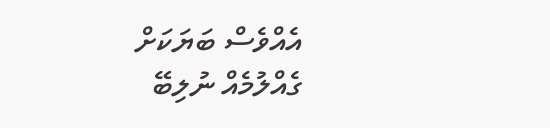އެއްވެސް ބަޔަކަށް ގެއްލުމެއް ނުލިބޭ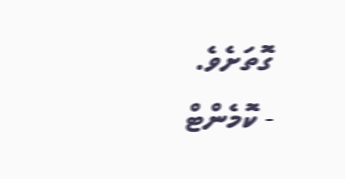ގޮތަށެވެ.
- ކޮމެންޓް